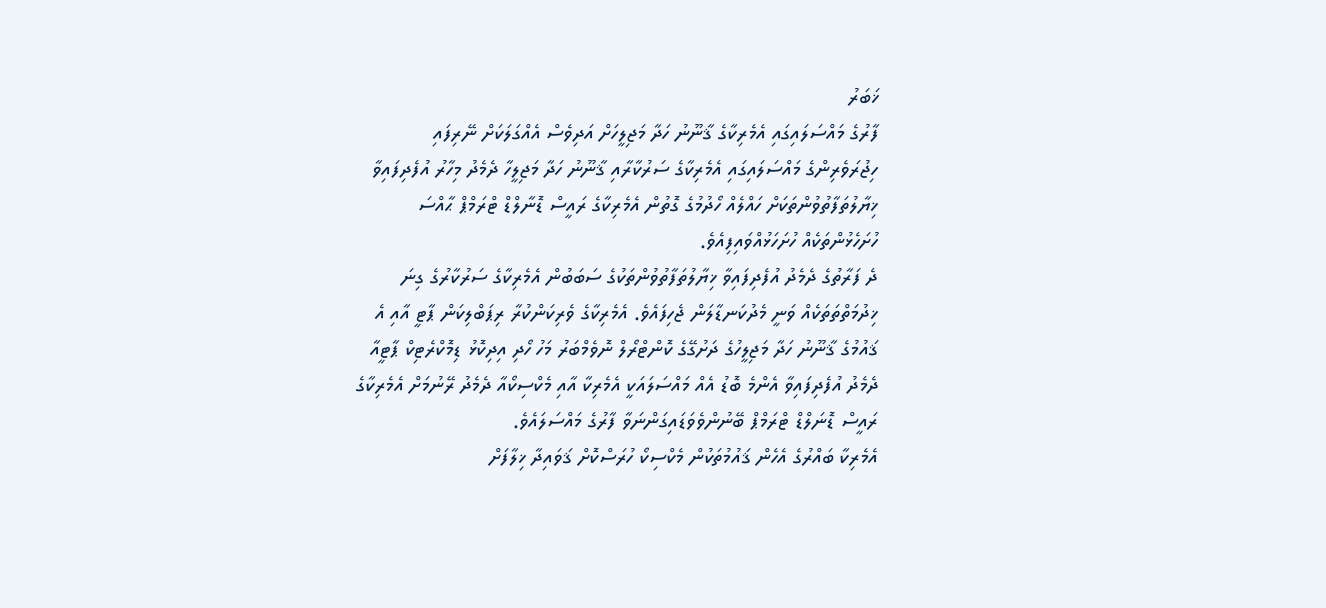ޚަބަރު
ފާރުގެ މައްސަލައިގައި އެމެރިކާގެ ޤާނޫނު ހަދާ މަޖިލީހަށް އަދިވެސް އެއްގަލަކަށް ނޭރިފައި
ހިޖުރަވެރިންގެ މައްސަލައިގައި އެމެރިކާގެ ސަރުކާރާއި ޤާނޫނު ހަދާ މަޖިލީހާ ދެމެދު މިހާރު އުފެދިފައިވާ ޚިޔާލުތަފާތުވުންތަކަށް ހައްލެއް ހޯދުމުގެ ގޮތުން އެމެރިކާގެ ރައީސް ޑޮނާލްޑް ޓްރަމްޕް ޙާއްސަ ހުށަހެޅުންތަކެއް ހުށަހަޅުއްވައިފިއެވެ.
ދެ ފަރާތުގެ ދެމެދު އުފެދިފައިވާ ޚިޔާލުތަފާތުވުންތަކުގެ ސަބަބުން އެމެރިކާގެ ސަރުކާރުގެ ގިނަ ޚިދުމަތްތަތަކެއް ވަނީ މެދުކަނޑާލަން ޖެހިފައެވެ. އެމެރިކާގެ ވެރިކަންކުރާ ރިޕަބްލިކަން ޕާޓީ އާއި އެ ޤައުމުގެ ޤާނޫނު ހަދާ މަޖިލީހުގެ ދަށުގޭގެ ކޮންޓްރޯލް ނޮވެމްބަރު މަހު ހޯދި އިދިކޮޅު ޑިމޮކްރެޓިކް ޕާޓީއާ ދެމެދު އުފެދިފައިވާ އެންމެ ބޮޑު އެއް މައްސަލައަކީ އެމެރިކާ އާއި މެކްސިކޯއާ ދެމެދު ރޭނުމަށް އެމެރިކާގެ ރައީސް ޑޮނަލްޑް ޓްރަމްޕް ބޭނުންވެވަޑައިގަންނަވާ ފާރުގެ މައްސަލައެވެ.
އެމެރިކާ ބައްރުގެ އެހެން ޤައުމުތަކުން މެކްސިކޯ ހުރަސްކޮށް ޤަވައިދާ ޚިލާފަށް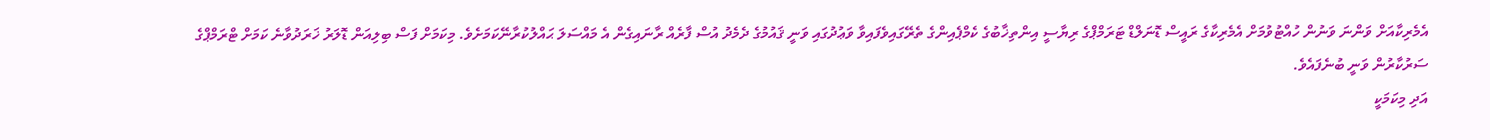އެމެރިކާއަށް ވަންނަ ވަނުން ހުއްޓުވުމަށް އެމެރިކާގެ ރައީސް ޑޮނަލްޑް ޓަރަމްޕްގެ ރިޔާސީ އިންތިޚާބުގެ ކެމްޕެއިންގެ ތެރޭގައިވެފައިވާ ވަޢުދުގައި ވަނީ ޤައުމުގެ ދެމެދު އުސް ފާރެއް ރާނައިގެން އެ މައްސަލަ ޙައްލުކުރާނޭކަމަށެވެ. މިކަމަށް ފަސް ބިލިއަން ޑޮލަރު ޚަރަދުވާނެ ކަމަށް ޓްރަމްޕްގެ ސަރުކާރުން ވަނީ ބުނެފައެވެ.
އަދި މިކަމަކީ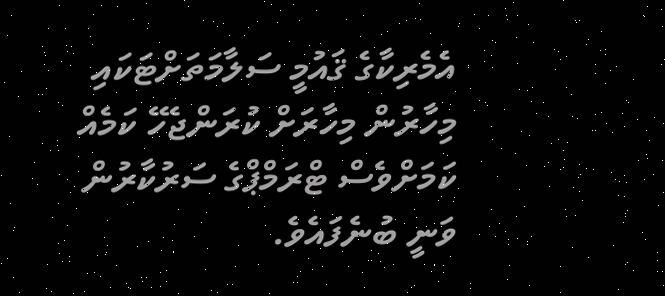އެމެރިކާގެ ޤައުމީ ސަލާމަތަށްޓަކައި މިހާރުން މިހާރަށް ކުރަންޖެހޭ ކަމެއް ކަމަށްވެސް ޓްރަމްޕްގެ ސަރުކާރުން ވަނީ ބުނެފައެވެ.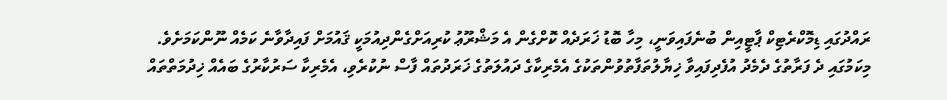ރައްދުގައި ޑިމޮކްރެޓިކް ޕާޓީއިން ބުނެފައިވަނީ، މިހާ ބޮޑު ޚަރަދެއް ކޮށްގެން އެ މަޝްރޫޢު ކުރިއަށްގެންދިއުމަކީ ޤައުމަށް ފައިދާވާނެ ކަމެއް ނޫންކަމަށެވެ.
މިކަމުގައި ދެ ފަރާތުގެ ދެމެދު އުފެދިފައިވާ ޚިޔާލުތަފާތުވުންތަކުގެ އެމެރިކާގެ ދައުލަތުގެ ޚަރަދުތައް ފާސް ނުކުރެވި، އެމެރިކާ ސަރުކާރުގެ ބައެއް ޚިދުމަތްތައް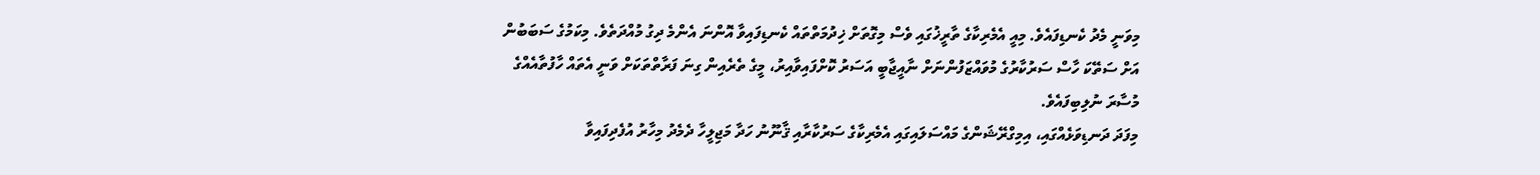މިވަނީ މެދު ކެނޑިފައެވެ. މިއީ އެމެރިކާގެ ތާރީޚުގައި ވެސް މިގޮތަށް ޚިދުމަތްތައް ކެނޑިފައިވާ އޮންނަ އެންމެ ދިގު މުއްދަތެވެ. މިކަމުގެ ސަބަބުން އަށް ސަތޭކަ ހާސް ސަރުކާރުގެ މުވައްޒަފުންނަށް ނާއީޖާބީ އަސަރު ކޮށްފައިވާއިރު، މީގެ ތެރެއިން ގިނަ ފަރާތްތަކަށް ވަނީ އެތައް ހާފުތާއެއްގެ މުސާރަ ނުލިބިފައެވެ.
މިފަދަ ދަނޑިވަޅެއްގައި، އިމިގްރޭޝަންގެ މައްސަލައިގައި އެމެރިކާގެ ސަރުކާރާއި ޤާނޫނު ހަދާ މަޖިލީހާ ދެމެދު މިހާރު އުފެދިފައިވާ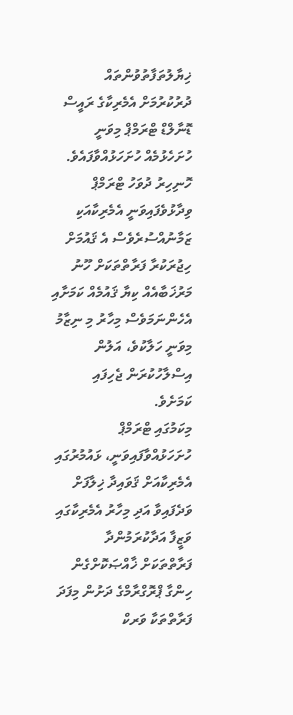ޚިޔާލުތަފާތުވުންތައް ދުރުކުރުމަށް އެމެރިކާގެ ރައީސް ޑޮނާލްޑް ޓްރަމްޕް މިވަނީ ހުށަހެޅުމެއް ހުށަހަޅުއްވާފައެވެ. ހޮނިހިރު ދުވަހު ޓްރަމްޕް ވިދާޅުވެފައިވަނީ އެމެރިކާއަކި ޒަމާނުއްސުރެވެސް އެ ޤައުމަށް ހިޖުރަކުރާ ފަރާތްތަކަށް ހޫނު މަރުޚަބާއެއް ކިޔާ ޤައުމެއް ކަމަށާއި އެހެންނަމަވެސް މިހާރު މި ނިޒާމު މިވަނީ ހަލާކުވެ، އަލުން އިސްލާހުކުރަން ޖެހިފައި ކަމަށެވެ.
މިކަމުގައި ޓްރަމްޕް ހުށަހަޅުއްވާފައިވަނީ، ޅައުމުރުގައި އެމެރިކާއަށް ޤަވައިދާ ޚިލާފަށް ވަދެފައިވާ އަދި މިހާރު އެމެރިކާގައި ވަޒީފާ އަދާކުރަމުންދާ ފަރާތްތަކަށް ޚާއްޞަކޮށްގެން ހިންގާ ޕްރޮގްރާމްގެ ދަށުން މިފަދަ ފަރާތްތަކާ ވަރކް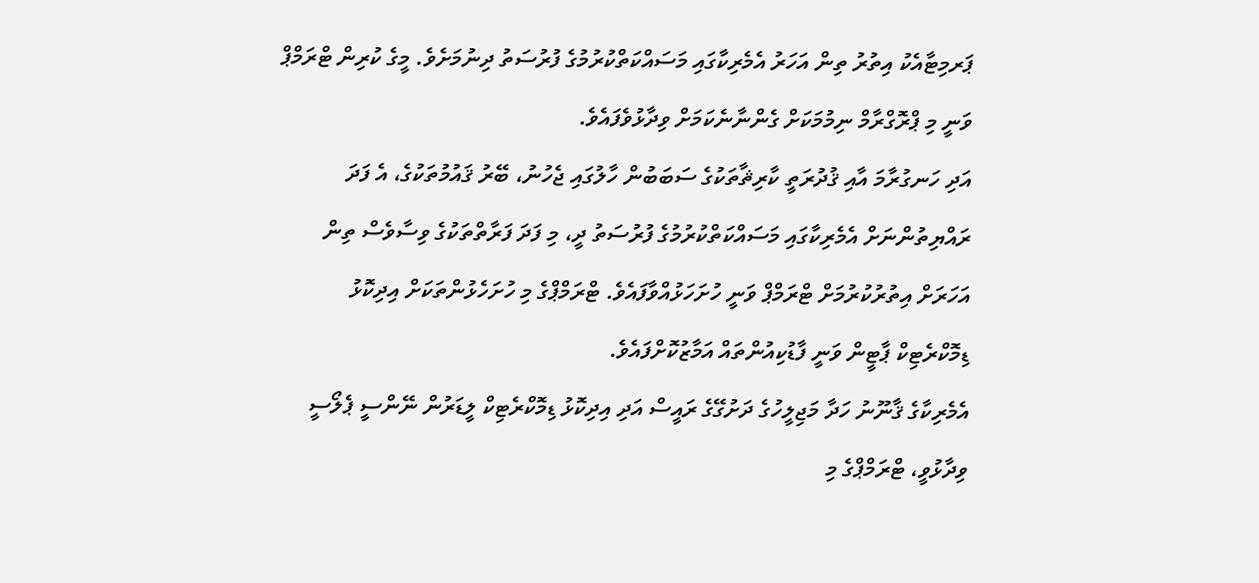ޕަރމިޓާއެކު އިތުރު ތިން އަހަރު އެމެރިކާގައި މަސައްކަތްކުރުމުގެ ފުރުސަތު ދިނުމަށެވެ. މީގެ ކުރިން ޓްރަމްޕް ވަނީ މި ޕްރޮގްރާމް ނިމުމަކަށް ގެންނާނެކަމަށް ވިދާޅުވެފައެވެ.
އަދި ހަނގުރާމަ އާއި ޤުދުރަތީ ކާރިޘާތަކުގެ ސަބަބުން ހާލުގައި ޖެހުނު، ބޭރު ޤައުމުތަކުގެ، އެ ފަދަ ރައްޔިތުންނަށް އެމެރިކާގައި މަސައްކަތްކުރުމުގެ ފުރުސަތު ދީ، މި ފަދަ ފަރާތްތަކުގެ ވިސާވެސް ތިން އަހަރަށް އިތުރުކުރުމަށް ޓްރަމްޕް ވަނީ ހުށަހަޅުއްވާފައެވެ. ޓްރަމްޕްގެ މި ހުށަހެޅުންތަކަށް އިދިކޮޅު ޑިމޮކްރެޓިކް ޕާޓީން ވަނީ ފާޑުކިއުންތައް އަމާޒުކޮށްފައެވެ.
އެމެރިކާގެ ޤާނޫނު ހަދާ މަޖިލީހުގެ ދަށުގޭގެ ރައީސް އަދި އިދިކޮޅު ޑިމޮކްރެޓިކް ލީޑަރުން ނޭންސީ ޕެލޯސީ ވިދާޅުވީ، ޓްރަމްޕްގެ މި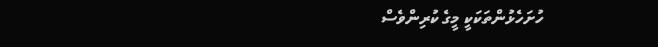ހުށަހެޅުންތަކަކީ މީގެ ކުރިންވެސް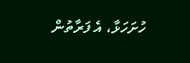ހުށަހަޅާ، އެ ފަރާތުން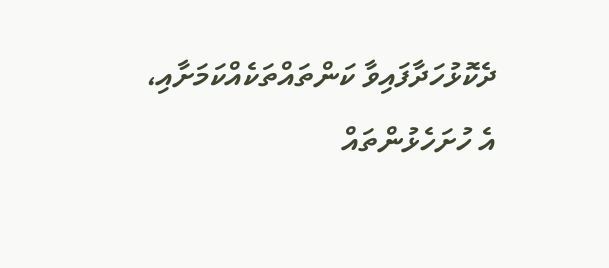ދެކޮޅުހަދާފައިވާ ކަންތައްތަކެއްކަމަށާއި، އެ ހުށަހެޅުންތައް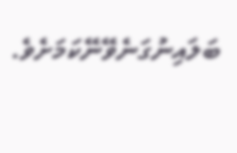ބަލައިނުގަނެވޭނޭކަމަށެވެ.